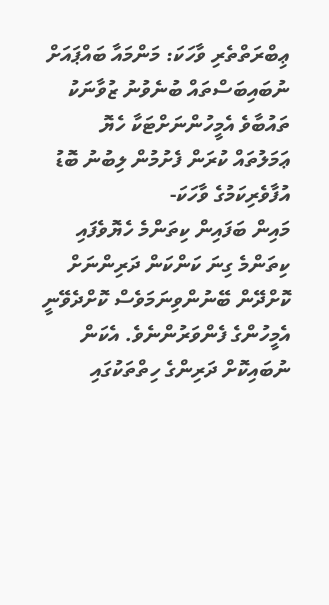ޢިބްރަތްތެރި ވާހަކަ: މަންމައާ ބައްޕައަށް ނުބައިބަސްތައް ބުނެވުނު ޒުވާނަކު ތައުބާވެ އެމީހުންނަށްޓަކާ ހެޔޮ ޢަމަލުތައް ކުރަން ފެށުމުން ލިބުނު ބޮޑު އުފާވެރިކަމުގެ ވާހަކަ-
މައިން ބަފައިން ކިތަންމެ ހެޔޮވެފައި ކިތަންމެ ގިނަ ކަންކަން ދަރިންނަށް ކޮށްދޭން ބޭނުންވިނަމަވެސް ކޮށްދެވޭނީ އެމީހުންގެ ފެންވަރުންނެވެ. އެކަން ނުބައިކޮށް ދަރިންގެ ހިތްތަކުގައި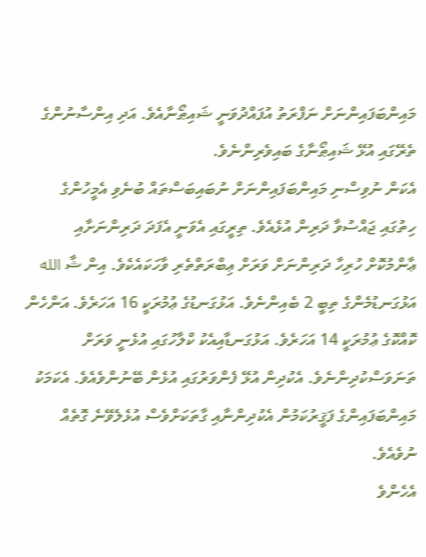މައިންބަފައިންނަށް ނަފްރަތު އުފައްދުވަނީ ޝައިޠޯނާއެވެ. އަދި އިންސާނުންގެ ތެރޭގައި އުޅޭ ޝައިޠޯނާގެ ބައިވެރިންނެވެ.
އެކަން ނުވިސްނި މައިންބަފައިންނަށް ނުބައިބަސްތައް ބުނެވި އެމީހުންގެ ހިތުގައި ޖައްސުވާ ދަރިން އުޅެއެވެ. ތިރީގައި އެވަނީ އެފަދަ ދަރިންނަށާއި ޢާންމުކޮށް ހުރިހާ ދަރިންނަށް ވަރަށް ޢިބްރަތްތެރި ވާހަކައެކެވެ. އިން ޝާ الله
އަޅުގަނޑުމެންގެ ތިބީ 2 ބެއިންނެވެ. އަޅުގަނޑުގެ ޢުމުރަކީ 16 އަހަރެވެ. އަންހެން ކޮއްކޮގެ ޢުމުރަކީ 14 އަހަރެވެ. އަޅުގަނޑާއިއެކު ކްލާހުގައި އުޅެނީ ވަރަށް ތަނަވަސްކުދިންނެވެ. އެކުދިން އުޅޭ ފެންވަރުގައި އުޅެން ބޭނުންވެއެވެ. އެކަމަކު މައިންބަފައިންގެ ފަޤީރުކަމުން އެކުދިންނާއި ގާތަކަށްވެސް އުޅެލެވޭނެ ގޮތެއް ނުވެއެވެ.
އެހެންވެ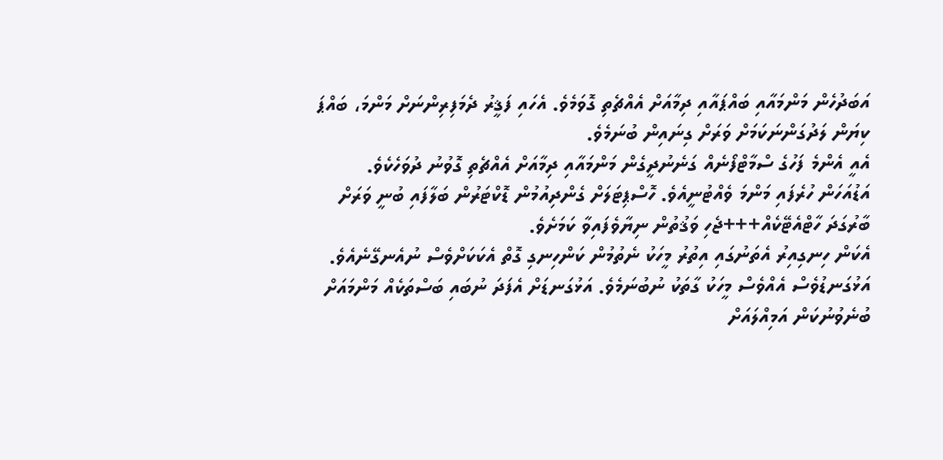އަބަދުހެން މަންމައާއި ބައްޕައާއި ދިމާއަށް އެއްޗެތި ގޮވަމެވެ. އެހައި ފަޤީރު ދެމަފިރިންނަށް މަންމަ، ބައްޕަ ކިޔަން ލަދުގަންނަކަމަށް ވަރަށް ގިނައިން ބުނަމެވެ.
އެއީ އެންމެ ފަހުގެ ސްމާޓްފޯނެއް ގަނެނުދީގެން މަންމައާއި ދިމާއަށް އެއްޗެތި ގޮވުނު ދުވަހެކެވެ. އަޑުއަހަން ހުރެފައި މަންމަ ވެއްޓުނީއެވެ. ހޮސްޕިޓަލަށް ގެންދިއުމުން ޑޮކްޓަރުން ބަލާފައި ބުނީ ވަރަށް ބާރުގަދަ ހާޓްއެޓޭކެއް+++ޖެހި ވަޤުތުން ނިޔާވެފައިވާ ކަމަށެވެ.
އެކަން ހިނގިއިރު އެތަނުގައި އިތުރު މީހަކު ނެތުމުން ކަންހިނގި ގޮތް އެކަކަށްވެސް ނުއެނގޭނެއެވެ. އަޅުގަނޑުވެސް އެއްވެސް މީހަކު ގާތަކު ނުބުނަމެވެ. އަޅުގަނޑަށް އެފަދަ ނުބައި ބަސްތަކެއް މަންމައަށް ބުނެވުނުކަން އަމިއްލައަށް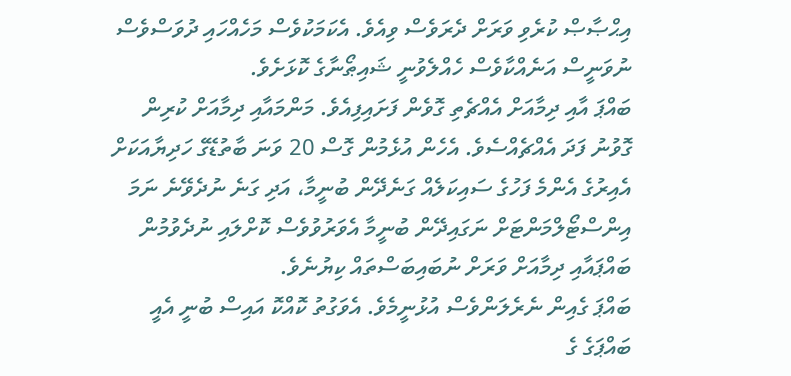އިޙްޞާޞް ކުރެވި ވަރަށް ދެރަވެސް ވިއެވެ. އެކަމަކުވެސް މަހެއްހައި ދުވަސްވެސް ނުވަނީސް އަނެއްކާވެސް ހެއްލެވުނީ ޝައިޠޯނާގެ ކޮޅަށެވެ.
ބައްޕަ އާއި ދިމާއަށް އެއްޗެތި ގޮވެން ފަށައިފިއެވެ. މަންމައާއި ދިމާއަށް ކުރިން ގޮވުނު ފަދަ އެއްޗެއްސެވެ. އެހެން އުޅެމުން ގޮސް 20 ވަނަ ބާތުޑޭގެ ހަދިޔާއަކަށް އެއިރުގެ އެންމެ ފަހުގެ ސައިކަލެއް ގަނެދޭން ބުނީމާ، އަދި ގަނެ ނުދެވޭނެ ނަމަ އިންސްޓޯލްމަންޓަށް ނަގައިދޭން ބުނީމާ އެވަރުވުވެސް ކޮށްލައި ނުދެވުމުން ބައްޕައާއި ދިމާއަށް ވަރަށް ނުބައިބަސްތައް ކިޔުނެވެ.
ބައްޕަ ގެއިން ނެރެލަންވެސް އުޅުނީމެވެ. އެވަގުތު ކޮއްކޮ އައިސް ބުނީ އެއީ ބައްޕަގެ ގެ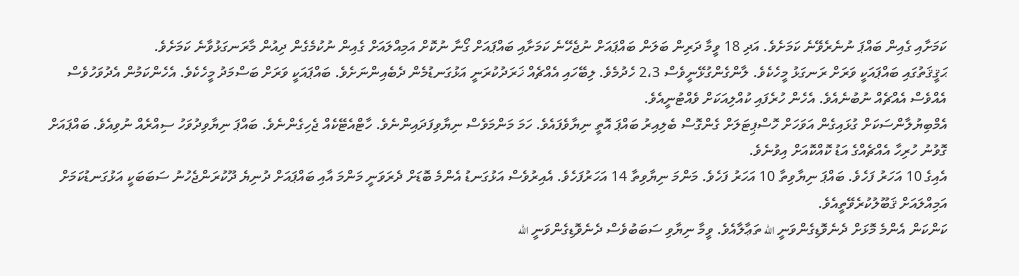ކަމަށާއި ގެއިން ބައްޕަ ނުނެރެވޭނެ ކަމަށެވެ. އަދި 18 ވީމާ ދަރިން ބަލަން ބައްޕައަށް ނުޖެހޭނެ ކަމަށާއި ބައްޕައަށް ގޯނާ ނުކޮށް އަމިއްލައަށް ގެއިން ނުކުމެގެން ދިއުން މާރަނގަޅުވާނެ ކަމަށެވެ.
ޙަޤީޤަތުގައި ބައްޕައަކީ ވަރަށް ރަނގަޅު މީހެކެވެ. ލާންގެންގުޅޭނީވެސް 2،3 ހެދުމެވެ. ލިބޭހައި އެއްޗެއް ޚަރަދުކުރަނީ އަޅުގަނޑުމެން ދެބެއިންނަށެވެ. ބައްޕައަކީ ވަރަށް ބަސްމަދު މީހެކެވެ. އެހެންކަމުން އެދުވަހުވެސް އެއްވެސް އެއްޗެއް ނުބުނެއެވެ. އެހެން ހުރެފައި ކުއްލިއަކަށް ވެއްޓުނީއެވެ.
އެމްބިޔުލާންސަކަށް ގުޅައިގެން އަވަހަށް ހޮސްޕިޓަލަށް ގެންގޮސް ބެލިއިރު ބައްޕަ އޮތީ ނިޔާވެފައެވެ. ހަމަ މަންމަވެސް ނިޔާވިފަދައިންނެވެ. ހާޓްއެޓޭކެއް ޖެހިގެންނެވެ. ބައްޕަ ނިޔާވިދުވަހު ސިއްރެއް ނުވިއެވެ. ބައްޕައަށް ގޮވުނު ހުރިހާ އެއްޗެއްގެ އަޑު ކޮއްކޮއަށް އިވުނެވެ.
އެއިގެ 10 އަހަރު ފަހެވެ. ބައްޕަ ނިޔާވިތާ 10 އަހަރު ފަހެވެ. މަންމަ ނިޔާވިތާ 14 އަހަރުފަހެވެ. އެއިރުވެސް އަޅުގަނޑު އެންމެ ބޮޑަށް ދެރަވަނީ މަންމަ އާއި ބައްޕައަށް ދުނިޔެ ދޫކުރަންޖެހުނު ސަބަބަކީ އަޅުގަނޑުކަމަށް އަމިއްލައަށް ޤަބޫލުކުރެވޭތީއެވެ.
ކަންކަން އެންމެ މޮޅަށް ދެނެވޮޑިގެންވަނީ الله ތަޢާލާއެވެ. ވީމާ ނިޔާވި ސަބަބުވެސް ދެނެވޮޑިގެންވަނީ الله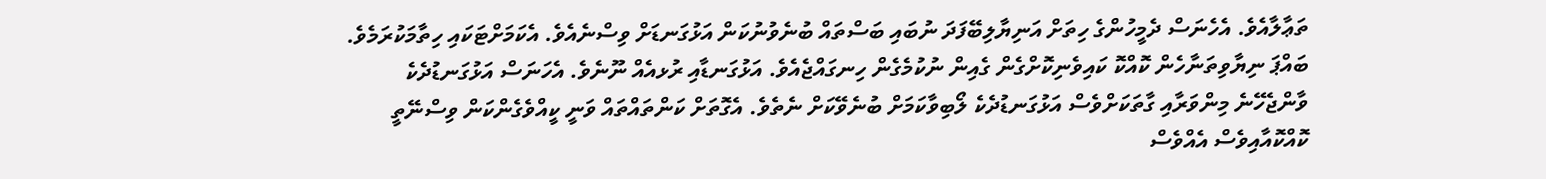ތަޢާލާއެވެ. އެހެނަސް ދެމީހުންގެ ހިތަށް އަނިޔާލިބޭފަދަ ނުބައި ބަސްތައް ބުނެވުނުކަން އަޅުގަނޑަށް ވިސްނެއެވެ. އެކަމަށްޓަކައި ހިތާމަކުރަމެވެ.
ބައްޕަ ނިޔާވިތަނާހެން ކޮއްކޮ ކައިވެނިކޮށްގެން ގެއިން ނުކުމެގެން ހިނގައްޖެއެވެ. އަޅުގަނޑާއި ރުޅއެއް ނޫނެވެ. އެހަނަސް އަޅުގަނޑުދެކެ ވާންޖެހޭނެ މިންވަރާއި ގާތަކަށްވެސް އަޅުގަނޑުދެކެ ލޯބިވާކަމަށް ބުނެވޭކަށް ނެތެވެ. އެގޮތަށް ކަންތައްތައް ވަނީ ކީއްވެގެންކަން ވިސްނޭތީ ކޮއްކޮއާއިވެސް އެއްވެސް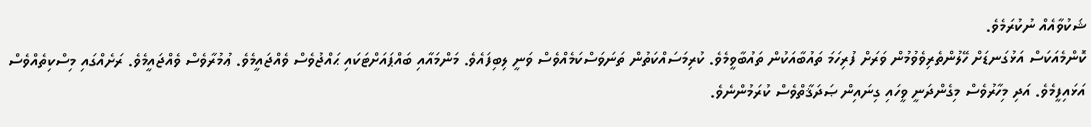ޝަކުވާއެއް ނުކުރަމެވެ.
ކޮންމެއަކަސް އަޅުގަނޑަށް ހޭލުންތެރިވެވުމުން ވަރަށް ފުރިހަމަ ތައުބާއަކުން ތައުބާވީމެވެ. ކުރިމަސައްކަތުން ތަނަވަސްކަމެއްވެސް ވަނީ ލިބިފައެވެ. މަންމައާއި ބައްޕައަށްޓަކައި ޙައްޖުވެސް ވެއްޖައީމެވެ. ޢުމުރާވެސް ވެއްޖައީމެވެ. ރަށެއްގައި މިސްކިތެއްވެސް އަޅައިފީމެވެ. އަދި މިހާރުވެސް މިގެންދަނީ ވީހައި ގިނައިން ޞަދަޤާތްވެސް ކުރަމުންނެވެ.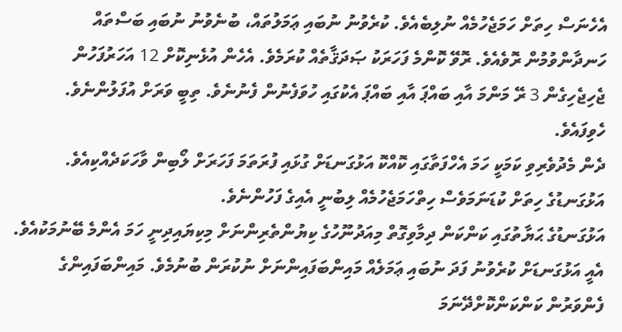އެހެނަސް ހިތަށް ހަމަޖެހުމެއް ނުލިބެއެވެ. ކުރެވުނު ނުބައި ޢަމަލުތައް، ބުނެވުނު ނުބައި ބަސްތައް ހަނދާންވުމުން ރޮވެއެވެ. ރޮވޭ ކޮންމެ ފަހަރަކު ޞަދަޤާތެއް ކުރަމެވެ. އެހެން އުޅެނިކޮށް 12 އަހަރުފަހުން ޖެހިޖެހިގެން 3 ރޭ މަންމަ އާއި ބައްޕަ އާއި ބައްޕަ އެކުގައި ހުވަފެނުން ފެނުނެވެ. ތިބީ ވަރަށް އުފަލުންނެވެ. ހެވިފައެވެ.
ދެން މެދުވެރިވި ކަމަކީ ހަމަ އެހްފަތާގައި ކޮއްކޮ އަޅުގަނޑަށް ގުޅައި ފުރަތަމަ ފަހަރަށް ލޯބިން ވާހަކަދެއްކިއެވެ. އަޅުގަނޑުގެ ހިތަށް ކުޑަނަމަވެސް ހިތްހަމަޖެހުމެއް ލިބުނީ އެއިގެ ފަހުންނެވެ.
އަޅުގަނޑުގެ ޙަޔާތުގައި ކަންކަން ދިމާވިގޮތް މިއަދުނޫހުގެ ކިޔުންތެރިންނަށް މިކިޔައިދިނީ ހަމަ އެންމެ ބޭނުމަކުއެވެ. އެއީ އަޅުގަނޑަށް ކުރެވުނު ފަދަ ނުބައި ޢަމަލެއް މައިންބަފައިންނަށް ނުކުރަން ބުނުމެވެ. މައިންބަފައިންގެ ފެންވަރުން ކަންކަންކޮށްދޭނަމަ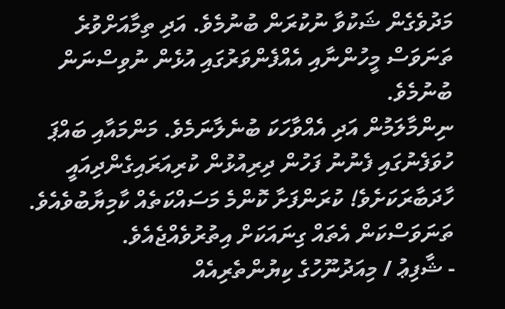މަދުވެގެން ޝަކުވާ ނުކުރަން ބުނުމެވެ. އަދި ތިމާއަށްވުރެ ތަނަވަސް މީހުންނާއި އެއްފެންވަރުގައި އުޅެން ނުވިސްނަން ބުނުމެވެ.
ނިންމާލަމުން އަދި އެއްވާހަކަ ބުނެލާނަމެވެ. މަންމައާއި ބައްޕަ ހުވަފެނުގައި ފެނުނު ފަހުން ދިރިއުޅުން ކުރިއަރައިގެންދިއައީ ހާދަބާރަކަށެވެ! ކުރަންފަށާ ކޮންމެ މަސައްކަތެއް ކާމިޔާބުވެއެވެ. ތަނަވަސްކަން އެތައް ގިނައަކަށް އިތުރުވެއްޖެއެވެ.
- ޝާފިޢު / މިއަދުނޫހުގެ ކިޔުންތެރިއެއް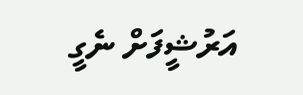އަރުޝީފަށް ނެގީ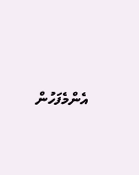އެންމެފަހުން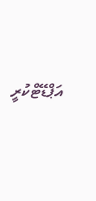އަޕްޑޭޓްކުރީ